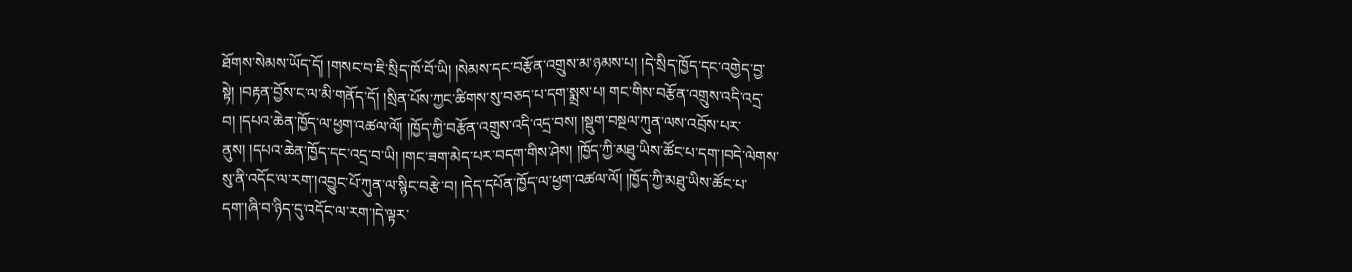ཐོགས་སེམས་ཡོད་དོ། །གསང་བ་ཇི་སྲིད་ཁོ་བོ་ཡི། །སེམས་དང་བརྩོན་འགྲུས་མ་ཉམས་པ། །དེ་སྲིད་ཁྱོད་དང་འགྱེད་བྱ་སྟེ། །བརྟན་བྱོས་ང་ལ་མི་གནོད་དོ། །སྲིན་པོས་ཀྱང་ཚིགས་སུ་བཅད་པ་དག་སྨྲས་པ། གང་གིས་བརྩོན་འགྲུས་འདི་འདྲ་བ། །དཔའ་ཆེན་ཁྱོད་ལ་ཕྱག་འཚལ་ལོ། །ཁྱོད་ཀྱི་བརྩོན་འགྲུས་འདི་འདྲ་བས། །སྡུག་བསྔལ་ཀུན་ལས་འབྲོས་པར་ནུས། །དཔའ་ཆེན་ཁྱོད་དང་འདྲ་བ་ཡི། །གང་ཟག་མེད་པར་བདག་གིས་ཤེས། །ཁྱོད་ཀྱི་མཐུ་ཡིས་ཚོང་པ་དག་།བདེ་ལེགས་སུ་ནི་འདོང་ལ་རག་།འབྱུང་པོ་ཀུན་ལ་སྙིང་བརྩེ་བ། །དེད་དཔོན་ཁྱོད་ལ་ཕྱག་འཚལ་ལོ། །ཁྱོད་ཀྱི་མཐུ་ཡིས་ཚོང་པ་དག་།ཞི་བ་ཉིད་དུ་འདོང་ལ་རག་།དེ་ལྟར་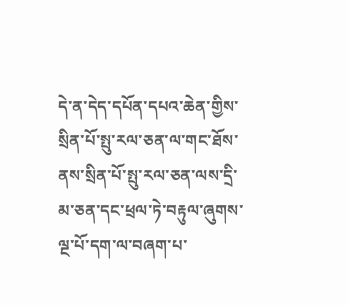དེ་ན་དེད་དཔོན་དཔའ་ཆེན་གྱིས་སྲིན་པོ་སྤུ་རལ་ཅན་ལ་གང་ཐོས་ནས་སྲིན་པོ་སྤུ་རལ་ཅན་ལས་དྲི་མ་ཅན་དང་ཕྲལ་ཏེ་བརྟུལ་ཞུགས་ལྔ་པོ་དག་ལ་བཞག་པ་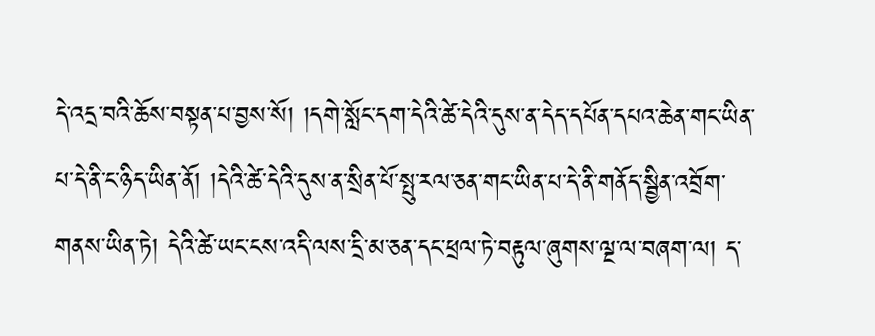དེ་འདྲ་བའི་ཆོས་བསྟན་པ་བྱས་སོ། །དགེ་སློང་དག་དེའི་ཚེ་དེའི་དུས་ན་དེད་དཔོན་དཔའ་ཆེན་གང་ཡིན་པ་དེ་ནི་ང་ཉིད་ཡིན་ནོ། །དེའི་ཚེ་དེའི་དུས་ན་སྲིན་པོ་སྤུ་རལ་ཅན་གང་ཡིན་པ་དེ་ནི་གནོད་སྦྱིན་འབྲོག་གནས་ཡིན་ཏེ། དེའི་ཚེ་ཡང་ངས་འདི་ལས་དྲི་མ་ཅན་དང་ཕྲལ་ཏེ་བརྟུལ་ཞུགས་ལྔ་ལ་བཞག་ལ། ད་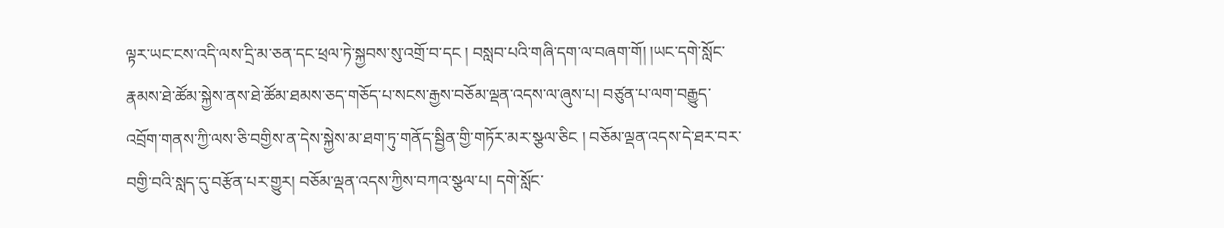ལྟར་ཡང་ངས་འདི་ལས་དྲི་མ་ཅན་དང་ཕྲལ་ཏེ་སྐྱབས་སུ་འགྲོ་བ་དང ། བསླབ་པའི་གཞི་དག་ལ་བཞག་གོ། །ཡང་དགེ་སློང་རྣམས་ཐེ་ཚོམ་སྐྱེས་ནས་ཐེ་ཚོམ་ཐམས་ཅད་གཅོད་པ་སངས་རྒྱས་བཅོམ་ལྡན་འདས་ལ་ཞུས་པ། བཙུན་པ་ལག་བརྒྱུད་འབྲོག་གནས་ཀྱི་ལས་ཅི་བགྱིས་ན་དེས་སྐྱེས་མ་ཐག་ཏུ་གནོད་སྦྱིན་གྱི་གཏོར་མར་སྩལ་ཅིང ། བཅོམ་ལྡན་འདས་དེ་ཐར་བར་བགྱི་བའི་སླད་དུ་བརྩོན་པར་གྱུར། བཅོམ་ལྡན་འདས་ཀྱིས་བཀའ་སྩལ་པ། དགེ་སློང་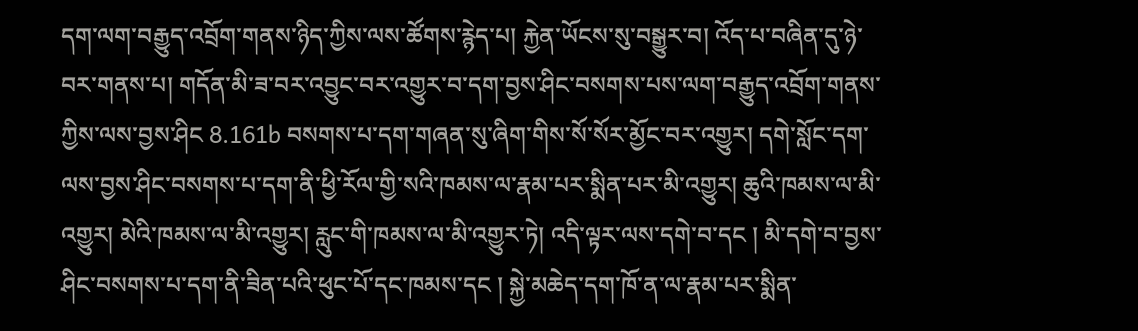དག་ལག་བརྒྱུད་འབྲོག་གནས་ཉིད་ཀྱིས་ལས་ཚོགས་རྙེད་པ། རྐྱེན་ཡོངས་སུ་བསྒྱུར་བ། འོད་པ་བཞིན་དུ་ཉེ་བར་གནས་པ། གདོན་མི་ཟ་བར་འབྱུང་བར་འགྱུར་བ་དག་བྱས་ཤིང་བསགས་པས་ལག་བརྒྱུད་འབྲོག་གནས་ཀྱིས་ལས་བྱས་ཤིང 8.161b བསགས་པ་དག་གཞན་སུ་ཞིག་གིས་སོ་སོར་མྱོང་བར་འགྱུར། དགེ་སློང་དག་ལས་བྱས་ཤིང་བསགས་པ་དག་ནི་ཕྱི་རོལ་གྱི་སའི་ཁམས་ལ་རྣམ་པར་སྨིན་པར་མི་འགྱུར། ཆུའི་ཁམས་ལ་མི་འགྱུར། མེའི་ཁམས་ལ་མི་འགྱུར། རླུང་གི་ཁམས་ལ་མི་འགྱུར་ཏེ། འདི་ལྟར་ལས་དགེ་བ་དང ། མི་དགེ་བ་བྱས་ཤིང་བསགས་པ་དག་ནི་ཟིན་པའི་ཕུང་པོ་དང་ཁམས་དང ། སྐྱེ་མཆེད་དག་ཁོ་ན་ལ་རྣམ་པར་སྨིན་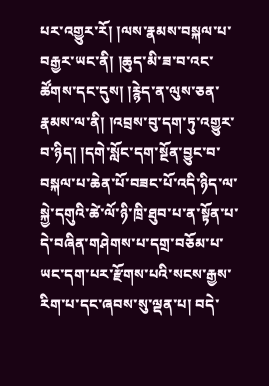པར་འགྱུར་རོ། །ལས་རྣམས་བསྐལ་པ་བརྒྱར་ཡང་ནི། །ཆུད་མི་ཟ་བ་འང་ཚོགས་དང་དུས། །རྙེད་ན་ལུས་ཅན་རྣམས་ལ་ནི། །འབྲས་བུ་དག་ཏུ་འགྱུར་བ་ཉིད། །དགེ་སློང་དག་སྔོན་བྱུང་བ་བསྐལ་པ་ཆེན་པོ་བཟང་པོ་འདི་ཉིད་ལ་སྐྱེ་དགུའི་ཚེ་ལོ་ཉི་ཁྲི་ཐུབ་པ་ན་སྟོན་པ་དེ་བཞིན་གཤེགས་པ་དགྲ་བཅོམ་པ་ཡང་དག་པར་རྫོགས་པའི་སངས་རྒྱས་རིག་པ་དང་ཞབས་སུ་ལྡན་པ། བདེ་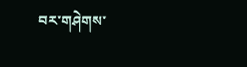བར་གཤེགས་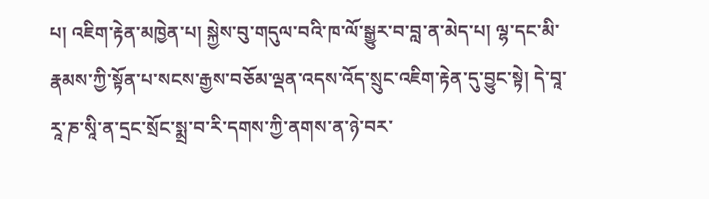པ། འཇིག་རྟེན་མཁྱེན་པ། སྐྱེས་བུ་གདུལ་བའི་ཁ་ལོ་སྒྱུར་བ་བླ་ན་མེད་པ། ལྷ་དང་མི་རྣམས་ཀྱི་སྟོན་པ་སངས་རྒྱས་བཅོམ་ལྡན་འདས་འོད་སྲུང་འཇིག་རྟེན་དུ་བྱུང་སྟེ། དེ་བཱ་རཱ་ཎ་སཱི་ན་དྲང་སྲོང་སྨྲ་བ་རི་དགས་ཀྱི་ནགས་ན་ཉེ་བར་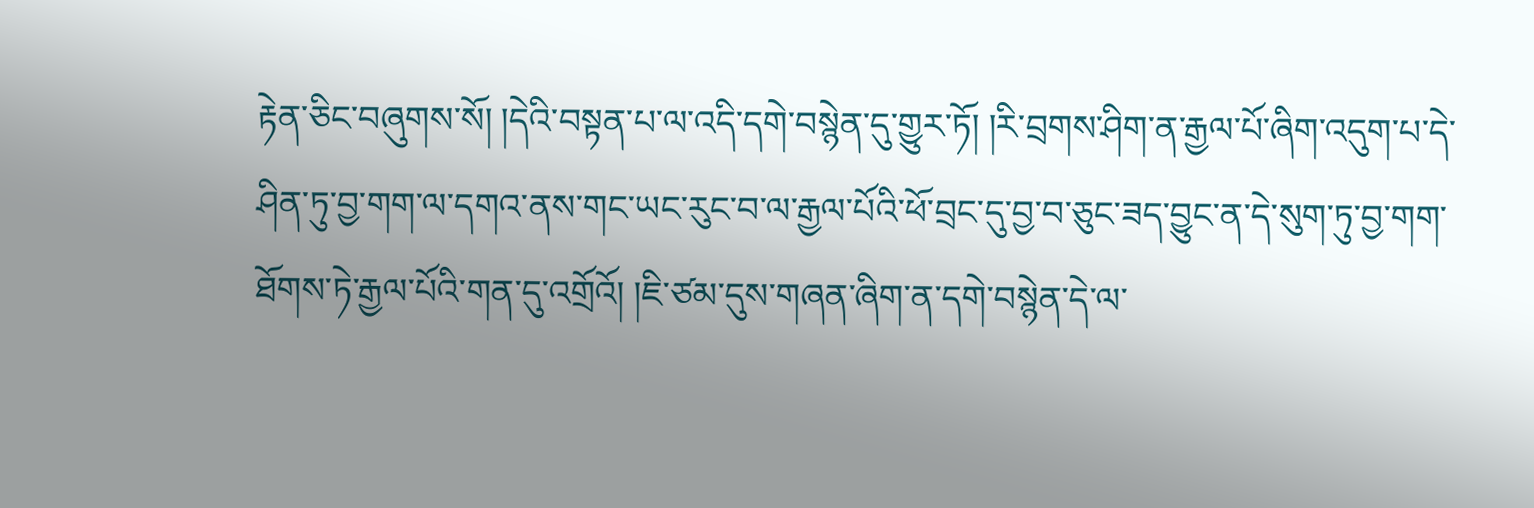རྟེན་ཅིང་བཞུགས་སོ། །དེའི་བསྟན་པ་ལ་འདི་དགེ་བསྙེན་དུ་གྱུར་ཏོ། །རི་བྲགས་ཤིག་ན་རྒྱལ་པོ་ཞིག་འདུག་པ་དེ་ཤིན་ཏུ་བྱ་གག་ལ་དགའ་ནས་གང་ཡང་རུང་བ་ལ་རྒྱལ་པོའི་ཕོ་བྲང་དུ་བྱ་བ་ཅུང་ཟད་བྱུང་ན་དེ་སུག་ཏུ་བྱ་གག་ཐོགས་ཏེ་རྒྱལ་པོའི་གན་དུ་འགྲོའོ། །ཇི་ཙམ་དུས་གཞན་ཞིག་ན་དགེ་བསྙེན་དེ་ལ་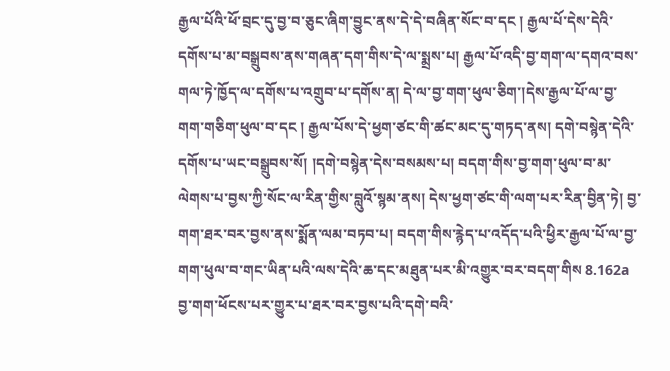རྒྱལ་པོའི་ཕོ་བྲང་དུ་བྱ་བ་ཅུང་ཞིག་བྱུང་ནས་དེ་དེ་བཞིན་སོང་བ་དང ། རྒྱལ་པོ་དེས་དེའི་དགོས་པ་མ་བསྒྲུབས་ནས་གཞན་དག་གིས་དེ་ལ་སྨྲས་པ། རྒྱལ་པོ་འདི་བྱ་གག་ལ་དགའ་བས་གལ་ཏེ་ཁྱོད་ལ་དགོས་པ་འགྲུབ་པ་དགོས་ན། དེ་ལ་བྱ་གག་ཕུལ་ཅིག་།དེས་རྒྱལ་པོ་ལ་བྱ་གག་གཅིག་ཕུལ་བ་དང ། རྒྱལ་པོས་དེ་ཕྱག་ཙང་གི་ཚང་མང་དུ་གཏད་ནས། དགེ་བསྙེན་དེའི་དགོས་པ་ཡང་བསྒྲུབས་སོ། །དགེ་བསྙེན་དེས་བསམས་པ། བདག་གིས་བྱ་གག་ཕུལ་བ་མ་ལེགས་པ་བྱས་ཀྱི་སོང་ལ་རིན་གྱིས་བླུའོ་སྙམ་ནས། དེས་ཕྱག་ཙང་གི་ལག་པར་རིན་བྱིན་ཏེ། བྱ་གག་ཐར་བར་བྱས་ནས་སྨོན་ལམ་བཏབ་པ། བདག་གིས་རྙེད་པ་འདོད་པའི་ཕྱིར་རྒྱལ་པོ་ལ་བྱ་གག་ཕུལ་བ་གང་ཡིན་པའི་ལས་དེའི་ཆ་དང་མཐུན་པར་མི་འགྱུར་བར་བདག་གིས 8.162a བྱ་གག་ཕོངས་པར་གྱུར་པ་ཐར་བར་བྱས་པའི་དགེ་བའི་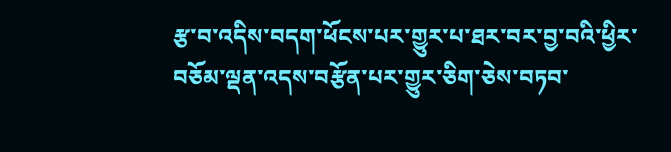རྩ་བ་འདིས་བདག་ཕོངས་པར་གྱུར་པ་ཐར་བར་བྱ་བའི་ཕྱིར་བཅོམ་ལྡན་འདས་བརྩོན་པར་གྱུར་ཅིག་ཅེས་བཏབ་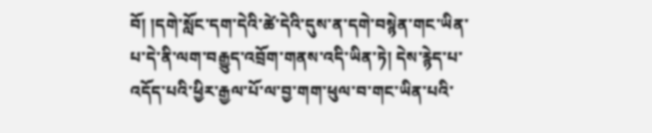བོ། །དགེ་སློང་དག་དེའི་ཚེ་དེའི་དུས་ན་དགེ་བསྙེན་གང་ཡིན་པ་དེ་ནི་ལག་བརྒྱུད་འབྲོག་གནས་འདི་ཡིན་ཏེ། དེས་རྙེད་པ་འདོད་པའི་ཕྱིར་རྒྱལ་པོ་ལ་བྱ་གག་ཕུལ་བ་གང་ཡིན་པའི་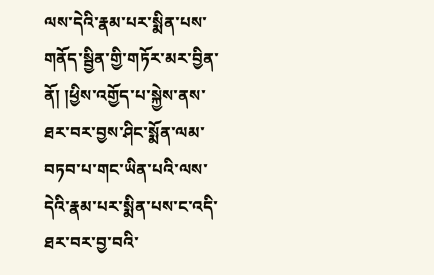ལས་དེའི་རྣམ་པར་སྨིན་པས་གནོད་སྦྱིན་གྱི་གཏོར་མར་བྱིན་ནོ། །ཕྱིས་འགྱོད་པ་སྐྱེས་ནས་ཐར་བར་བྱས་ཤིང་སྨོན་ལམ་བཏབ་པ་གང་ཡིན་པའི་ལས་དེའི་རྣམ་པར་སྨིན་པས་ང་འདི་ཐར་བར་བྱ་བའི་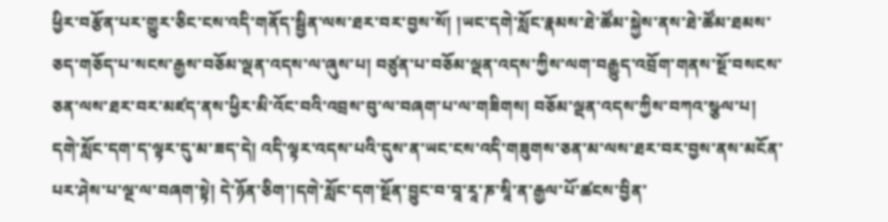ཕྱིར་བརྩོན་པར་གྱུར་ཅིང་ངས་འདི་གནོད་སྦྱིན་ལས་ཐར་བར་བྱས་སོ། །ཡང་དགེ་སློང་རྣམས་ཐེ་ཚོམ་སྐྱེས་ནས་ཐེ་ཚོམ་ཐམས་ཅད་གཅོད་པ་སངས་རྒྱས་བཅོམ་ལྡན་འདས་ལ་ཞུས་པ། བཙུན་པ་བཅོམ་ལྡན་འདས་ཀྱིས་ལག་བརྒྱུད་འབྲོག་གནས་སྔོ་བསངས་ཅན་ལས་ཐར་བར་མཛད་ནས་ཕྱིར་མི་འོང་བའི་འབྲས་བུ་ལ་བཞག་པ་ལ་གཟིགས། བཅོམ་ལྡན་འདས་ཀྱིས་བཀའ་སྩལ་པ། དགེ་སློང་དག་ད་ལྟར་དུ་མ་ཟད་དེ། འདི་ལྟར་འདས་པའི་དུས་ན་ཡང་ངས་འདི་གཟུགས་ཅན་མ་ལས་ཐར་བར་བྱས་ནས་མངོན་པར་ཤེས་པ་ལྔ་ལ་བཞག་སྟེ། དེ་ཉོན་ཅིག་།དགེ་སློང་དག་སྔོན་བྱུང་བ་བཱ་རཱ་ཎ་སཱི་ན་རྒྱལ་པོ་ཚངས་བྱིན་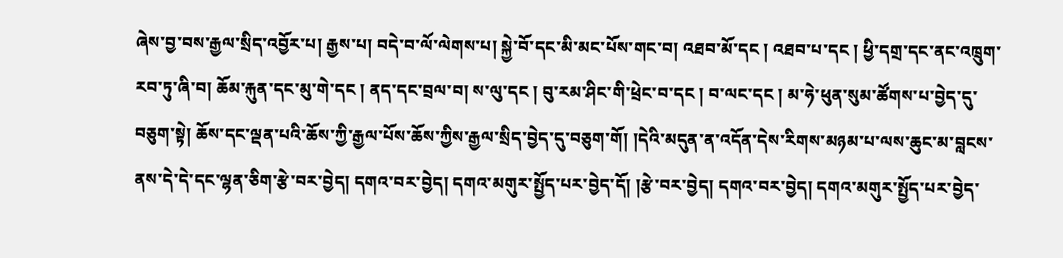ཞེས་བྱ་བས་རྒྱལ་སྲིད་འབྱོར་པ། རྒྱས་པ། བདེ་བ་ལོ་ལེགས་པ། སྐྱེ་བོ་དང་མི་མང་པོས་གང་བ། འཐབ་མོ་དང ། འཐབ་པ་དང ། ཕྱི་དགྲ་དང་ནང་འཁྲུག་རབ་ཏུ་ཞི་བ། ཆོམ་རྐུན་དང་མུ་གེ་དང ། ནད་དང་བྲལ་བ། ས་ལུ་དང ། བུ་རམ་ཤིང་གི་ཕྲེང་བ་དང ། བ་ལང་དང ། མ་ཧེ་ཕུན་སུམ་ཚོགས་པ་བྱེད་དུ་བཅུག་སྟེ། ཆོས་དང་ལྡན་པའི་ཆོས་ཀྱི་རྒྱལ་པོས་ཆོས་ཀྱིས་རྒྱལ་སྲིད་བྱེད་དུ་བཅུག་གོ། །དེའི་མདུན་ན་འདོན་དེས་རིགས་མཉམ་པ་ལས་ཆུང་མ་བླངས་ནས་དེ་དེ་དང་ལྷན་ཅིག་རྩེ་བར་བྱེད། དགའ་བར་བྱེད། དགའ་མགུར་སྤྱོད་པར་བྱེད་དོ། །རྩེ་བར་བྱེད། དགའ་བར་བྱེད། དགའ་མགུར་སྤྱོད་པར་བྱེད་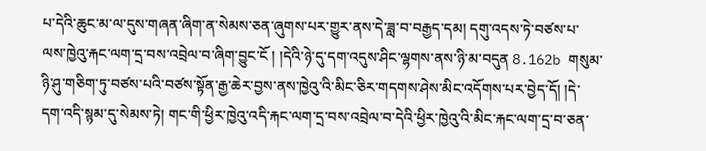པ་དེའི་ཆུང་མ་ལ་དུས་གཞན་ཞིག་ན་སེམས་ཅན་ཞུགས་པར་གྱུར་ནས་དེ་ཟླ་བ་བརྒྱད་དམ། དགུ་འདས་ཏེ་བཙས་པ་ལས་ཁྱེའུ་རྐང་ལག་དྲ་བས་འབྲེལ་བ་ཞིག་བྱུང་ངོ ། །དེའི་ཉེ་དུ་དག་འདུས་ཤིང་ལྷགས་ནས་ཉི་མ་བདུན 8.162b གསུམ་ཉི་ཤུ་གཅིག་ཏུ་བཙས་པའི་བཙས་སྟོན་རྒྱ་ཆེར་བྱས་ནས་ཁྱེའུ་འི་མིང་ཅིར་གདགས་ཤེས་མིང་འདོགས་པར་བྱེད་དོ། །དེ་དག་འདི་སྙམ་དུ་སེམས་ཏེ། གང་གི་ཕྱིར་ཁྱེའུ་འདི་རྐང་ལག་དྲ་བས་འབྲེལ་བ་དེའི་ཕྱིར་ཁྱེའུ་འི་མིང་རྐང་ལག་དྲ་བ་ཅན་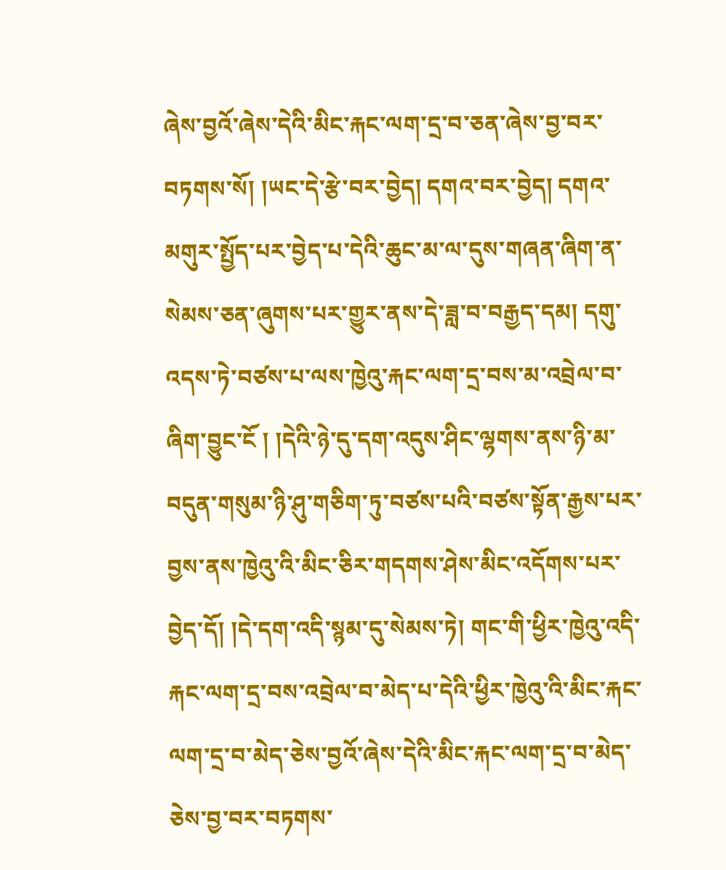ཞེས་བྱའོ་ཞེས་དེའི་མིང་རྐང་ལག་དྲ་བ་ཅན་ཞེས་བྱ་བར་བཏགས་སོ། །ཡང་དེ་རྩེ་བར་བྱེད། དགའ་བར་བྱེད། དགའ་མགུར་སྤྱོད་པར་བྱེད་པ་དེའི་ཆུང་མ་ལ་དུས་གཞན་ཞིག་ན་སེམས་ཅན་ཞུགས་པར་གྱུར་ནས་དེ་ཟླ་བ་བརྒྱད་དམ། དགུ་འདས་ཏེ་བཙས་པ་ལས་ཁྱེའུ་རྐང་ལག་དྲ་བས་མ་འབྲེལ་བ་ཞིག་བྱུང་ངོ ། །དེའི་ཉེ་དུ་དག་འདུས་ཤིང་ལྷགས་ནས་ཉི་མ་བདུན་གསུམ་ཉི་ཤུ་གཅིག་ཏུ་བཙས་པའི་བཙས་སྟོན་རྒྱས་པར་བྱས་ནས་ཁྱེའུ་འི་མིང་ཅིར་གདགས་ཤེས་མིང་འདོགས་པར་བྱེད་དོ། །དེ་དག་འདི་སྙམ་དུ་སེམས་ཏེ། གང་གི་ཕྱིར་ཁྱེའུ་འདི་རྐང་ལག་དྲ་བས་འབྲེལ་བ་མེད་པ་དེའི་ཕྱིར་ཁྱེའུ་འི་མིང་རྐང་ལག་དྲ་བ་མེད་ཅེས་བྱའོ་ཞེས་དེའི་མིང་རྐང་ལག་དྲ་བ་མེད་ཅེས་བྱ་བར་བཏགས་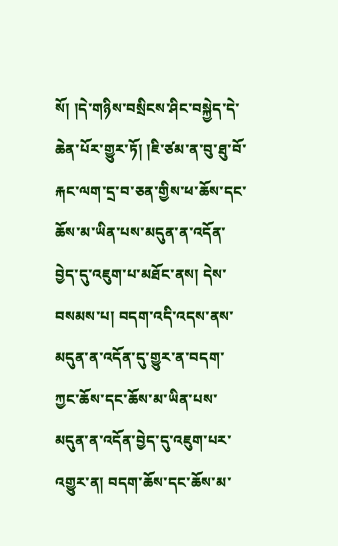སོ། །དེ་གཉིས་བསྲིངས་ཤིང་བསྐྱེད་དེ་ཆེན་པོར་གྱུར་ཏོ། །ཇི་ཙམ་ན་བུ་ཐུ་བོ་རྐང་ལག་དྲ་བ་ཅན་གྱིས་ཕ་ཆོས་དང་ཆོས་མ་ཡིན་པས་མདུན་ན་འདོན་བྱེད་དུ་འཇུག་པ་མཐོང་ནས། དེས་བསམས་པ། བདག་འདི་འདས་ནས་མདུན་ན་འདོན་དུ་གྱུར་ན་བདག་ཀྱང་ཆོས་དང་ཆོས་མ་ཡིན་པས་མདུན་ན་འདོན་བྱེད་དུ་འཇུག་པར་འགྱུར་ན། བདག་ཆོས་དང་ཆོས་མ་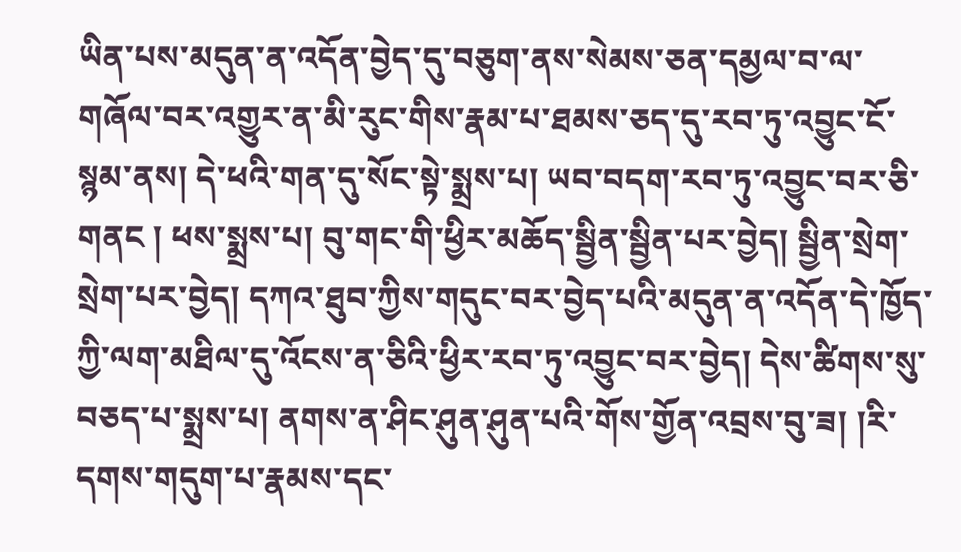ཡིན་པས་མདུན་ན་འདོན་བྱེད་དུ་བཅུག་ནས་སེམས་ཅན་དམྱལ་བ་ལ་གཞོལ་བར་འགྱུར་ན་མི་རུང་གིས་རྣམ་པ་ཐམས་ཅད་དུ་རབ་ཏུ་འབྱུང་ངོ་སྙམ་ནས། དེ་ཕའི་གན་དུ་སོང་སྟེ་སྨྲས་པ། ཡབ་བདག་རབ་ཏུ་འབྱུང་བར་ཅི་གནང ། ཕས་སྨྲས་པ། བུ་གང་གི་ཕྱིར་མཆོད་སྦྱིན་སྦྱིན་པར་བྱེད། སྦྱིན་སྲེག་སྲེག་པར་བྱེད། དཀའ་ཐུབ་ཀྱིས་གདུང་བར་བྱེད་པའི་མདུན་ན་འདོན་དེ་ཁྱོད་ཀྱི་ལག་མཐིལ་དུ་འོངས་ན་ཅིའི་ཕྱིར་རབ་ཏུ་འབྱུང་བར་བྱེད། དེས་ཚིགས་སུ་བཅད་པ་སྨྲས་པ། ནགས་ན་ཤིང་ཤུན་ཤུན་པའི་གོས་གྱོན་འབྲས་བུ་ཟ། །རི་དགས་གདུག་པ་རྣམས་དང་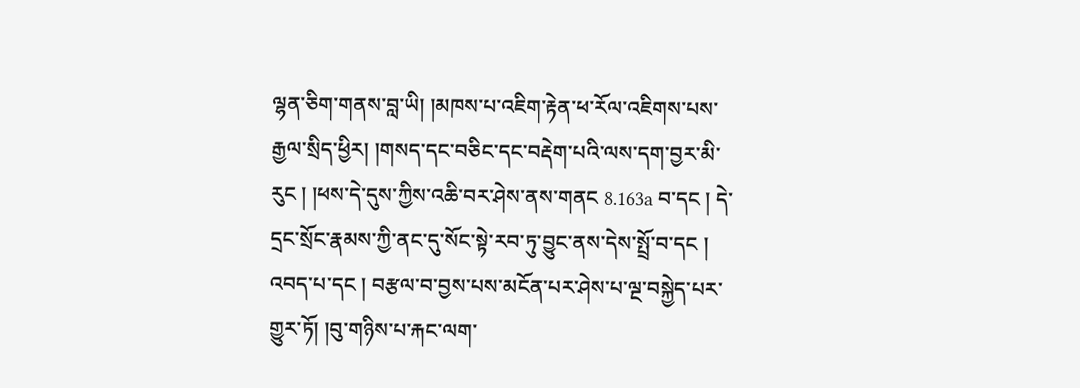ལྷན་ཅིག་གནས་བླ་ཡི། །མཁས་པ་འཇིག་རྟེན་ཕ་རོལ་འཇིགས་པས་རྒྱལ་སྲིད་ཕྱིར། །གསད་དང་བཅིང་དང་བརྡེག་པའི་ལས་དག་བྱར་མི་རུང ། །ཕས་དེ་དུས་ཀྱིས་འཆི་བར་ཤེས་ནས་གནང 8.163a བ་དང ། དེ་དྲང་སྲོང་རྣམས་ཀྱི་ནང་དུ་སོང་སྟེ་རབ་ཏུ་བྱུང་ནས་དེས་སྤྲོ་བ་དང ། འབད་པ་དང ། བརྩལ་བ་བྱས་པས་མངོན་པར་ཤེས་པ་ལྔ་བསྐྱེད་པར་གྱུར་ཏོ། །བུ་གཉིས་པ་རྐང་ལག་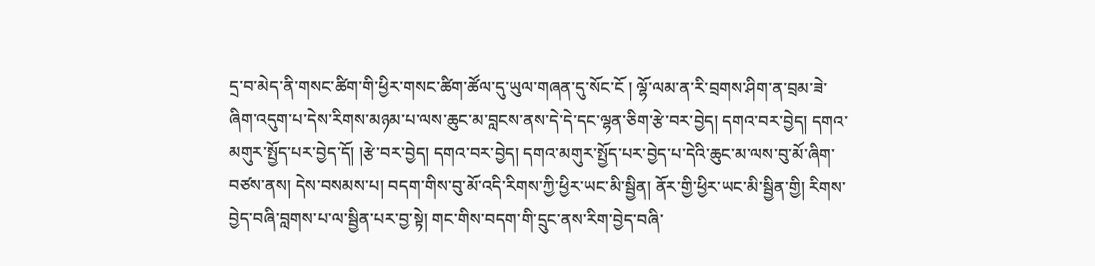དྲ་བ་མེད་ནི་གསང་ཚིག་གི་ཕྱིར་གསང་ཚིག་ཚོལ་དུ་ཡུལ་གཞན་དུ་སོང་ངོ ། ལྷོ་ལམ་ན་རི་བྲགས་ཤིག་ན་བྲམ་ཟེ་ཞིག་འདུག་པ་དེས་རིགས་མཉམ་པ་ལས་ཆུང་མ་བླངས་ནས་དེ་དེ་དང་ལྷན་ཅིག་རྩེ་བར་བྱེད། དགའ་བར་བྱེད། དགའ་མགུར་སྤྱོད་པར་བྱེད་དོ། །རྩེ་བར་བྱེད། དགའ་བར་བྱེད། དགའ་མགུར་སྤྱོད་པར་བྱེད་པ་དེའི་ཆུང་མ་ལས་བུ་མོ་ཞིག་བཙས་ནས། དེས་བསམས་པ། བདག་གིས་བུ་མོ་འདི་རིགས་ཀྱི་ཕྱིར་ཡང་མི་སྦྱིན། ནོར་གྱི་ཕྱིར་ཡང་མི་སྦྱིན་གྱི། རིགས་བྱེད་བཞི་བླགས་པ་ལ་སྦྱིན་པར་བྱ་སྟེ། གང་གིས་བདག་གི་དྲུང་ནས་རིག་བྱེད་བཞི་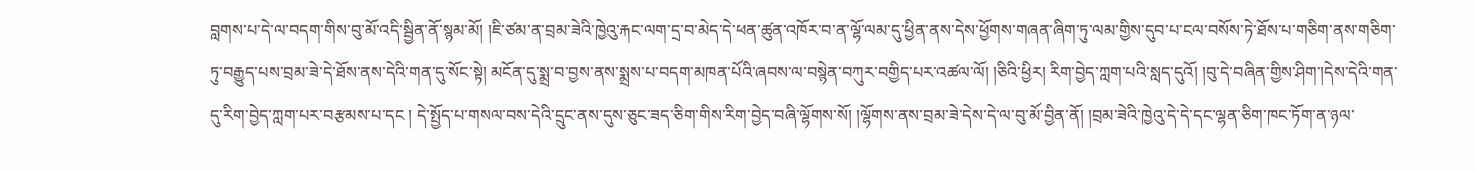བླགས་པ་དེ་ལ་བདག་གིས་བུ་མོ་འདི་སྦྱིན་ནོ་སྙམ་མོ། །ཇི་ཙམ་ན་བྲམ་ཟེའི་ཁྱེའུ་རྐང་ལག་དྲ་བ་མེད་དེ་ཕན་ཚུན་འཁོར་བ་ན་ལྷོ་ལམ་དུ་ཕྱིན་ནས་དེས་ཕྱོགས་གཞན་ཞིག་ཏུ་ལམ་གྱིས་དུབ་པ་ངལ་བསོས་ཏེ་ཐོས་པ་གཅིག་ནས་གཅིག་ཏུ་བརྒྱུད་པས་བྲམ་ཟེ་དེ་ཐོས་ནས་དེའི་གན་དུ་སོང་སྟེ། མངོན་དུ་སྨྲ་བ་བྱས་ནས་སྨྲས་པ་བདག་མཁན་པོའི་ཞབས་ལ་བསྙེན་བཀུར་བགྱིད་པར་འཚལ་ལོ། །ཅིའི་ཕྱིར། རིག་བྱེད་ཀླག་པའི་སླད་དུའོ། །བུ་དེ་བཞིན་གྱིས་ཤིག་།དེས་དེའི་གན་དུ་རིག་བྱེད་ཀླག་པར་བརྩམས་པ་དང ། དེ་སྤྱོད་པ་གསལ་བས་དེའི་དྲུང་ནས་དུས་ཅུང་ཟད་ཅིག་གིས་རིག་བྱེད་བཞི་ལྷོགས་སོ། །ལྷོགས་ནས་བྲམ་ཟེ་དེས་དེ་ལ་བུ་མོ་བྱིན་ནོ། །བྲམ་ཟེའི་ཁྱེའུ་དེ་དེ་དང་ལྷན་ཅིག་ཁང་ཏོག་ན་ཉལ་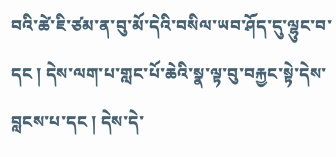བའི་ཚེ་ཇི་ཙམ་ན་བུ་མོ་དེའི་བསིལ་ཡབ་ཤོད་དུ་ལྷུང་བ་དང ། དེས་ལག་པ་གླང་པོ་ཆེའི་སྣ་ལྟ་བུ་བརྐྱང་སྟེ་དེས་བླངས་པ་དང ། དེས་དེ་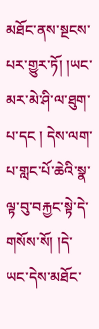མཐོང་ནས་སྔངས་པར་གྱུར་ཏོ། །ཡང་མར་མེ་ཤི་ལ་ཐུག་པ་དང ། དེས་ལག་པ་གླང་པོ་ཆེའི་སྣ་ལྟ་བུ་བརྐྱང་སྟེ་དེ་གསོས་སོ། །དེ་ཡང་དེས་མཐོང་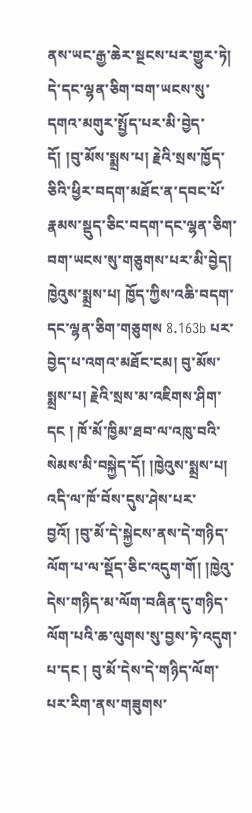ནས་ཡང་རྒྱ་ཆེར་སྔངས་པར་གྱུར་ཏེ། དེ་དང་ལྷན་ཅིག་བག་ཡངས་སུ་དགའ་མགུར་སྤྱོད་པར་མི་བྱེད་དོ། །བུ་མོས་སྨྲས་པ། རྗེའི་སྲས་ཁྱོད་ཅིའི་ཕྱིར་བདག་མཐོང་ན་དབང་པོ་རྣམས་སྡུད་ཅིང་བདག་དང་ལྷན་ཅིག་བག་ཡངས་སུ་གཅུགས་པར་མི་བྱེད། ཁྱེའུས་སྨྲས་པ། ཁྱོད་ཀྱིས་འཆི་བདག་དང་ལྷན་ཅིག་གཅུགས 8.163b པར་བྱེད་པ་འགའ་མཐོང་ངམ། བུ་མོས་སྨྲས་པ། རྗེའི་སྲས་མ་འཇིགས་ཤིག་དང ། ཁོ་མོ་ཁྱིམ་ཐབ་ལ་འཁུ་བའི་སེམས་མི་བསྐྱེད་དོ། །ཁྱེའུས་སྨྲས་པ། འདི་ལ་ཁོ་བོས་དུས་ཤེས་པར་བྱའོ། །བུ་མོ་དེ་སྐྱེངས་ནས་དེ་གཉིད་ལོག་པ་ལ་སྡོད་ཅིང་འདུག་གོ། །ཁྱེའུ་དེས་གཉིད་མ་ལོག་བཞིན་དུ་གཉིད་ལོག་པའི་ཆ་ལུགས་སུ་བྱས་ཏེ་འདུག་པ་དང ། བུ་མོ་དེས་དེ་གཉིད་ལོག་པར་རིག་ནས་གཟུགས་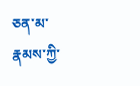ཅན་མ་རྣམས་ཀྱི་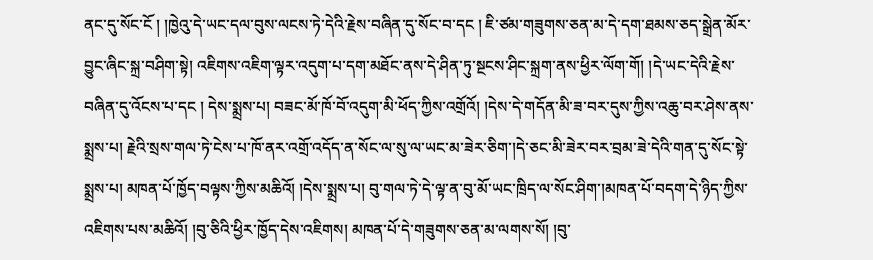ནང་དུ་སོང་ངོ ། །ཁྱེའུ་དེ་ཡང་དལ་བུས་ལངས་ཏེ་དེའི་རྗེས་བཞིན་དུ་སོང་བ་དང ། ཇི་ཙམ་གཟུགས་ཅན་མ་དེ་དག་ཐམས་ཅད་སྒྲེན་མོར་བྱུང་ཞིང་སྐྲ་བཤིག་སྟེ། འཇིགས་འཇིག་ལྟར་འདུག་པ་དག་མཐོང་ནས་དེ་ཤིན་ཏུ་སྔངས་ཤིང་སྐྲག་ནས་ཕྱིར་ལོག་གོ། །དེ་ཡང་དེའི་རྗེས་བཞིན་དུ་འོངས་པ་དང ། དེས་སྨྲས་པ། བཟང་མོ་ཁོ་བོ་འདུག་མི་ཕོད་ཀྱིས་འགྲོའོ། །དེས་དེ་གདོན་མི་ཟ་བར་དུས་ཀྱིས་འཆུ་བར་ཤེས་ནས་སྨྲས་པ། རྗེའི་སྲས་གལ་ཏེ་ངེས་པ་ཁོ་ནར་འགྲོ་འདོད་ན་སོང་ལ་སུ་ལ་ཡང་མ་ཟེར་ཅིག་།དེ་ཅང་མི་ཟེར་བར་བྲམ་ཟེ་དེའི་གན་དུ་སོང་སྟེ་སྨྲས་པ། མཁན་པོ་ཁྱོད་བལྟས་ཀྱིས་མཆིའོ། །དེས་སྨྲས་པ། བུ་གལ་ཏེ་དེ་ལྟ་ན་བུ་མོ་ཡང་ཁྲིད་ལ་སོང་ཤིག་།མཁན་པོ་བདག་དེ་ཉིད་ཀྱིས་འཇིགས་པས་མཆིའོ། །བུ་ཅིའི་ཕྱིར་ཁྱོད་དེས་འཇིགས། མཁན་པོ་དེ་གཟུགས་ཅན་མ་ལགས་སོ། །བུ་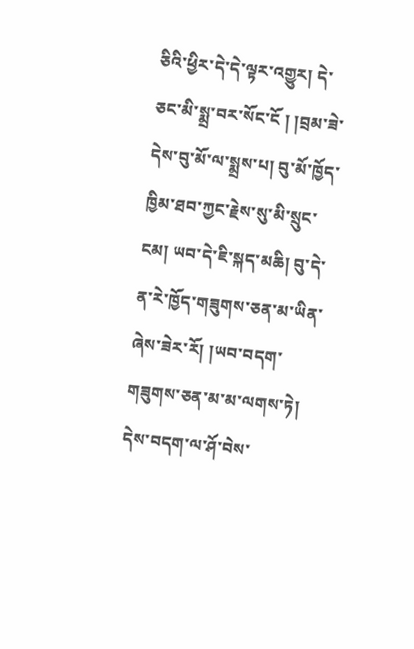ཅིའི་ཕྱིར་དེ་དེ་ལྟར་འགྱུར། དེ་ཅང་མི་སྨྲ་བར་སོང་ངོ ། །བྲམ་ཟེ་དེས་བུ་མོ་ལ་སྨྲས་པ། བུ་མོ་ཁྱོད་ཁྱིམ་ཐབ་ཀྱང་རྗེས་སུ་མི་སྲུང་ངམ། ཡབ་དེ་ཇི་སྐད་མཆི། བུ་དེ་ན་རེ་ཁྱོད་གཟུགས་ཅན་མ་ཡིན་ཞེས་ཟེར་རོ། །ཡབ་བདག་གཟུགས་ཅན་མ་མ་ལགས་ཏེ། དེས་བདག་ལ་ཤོ་བེས་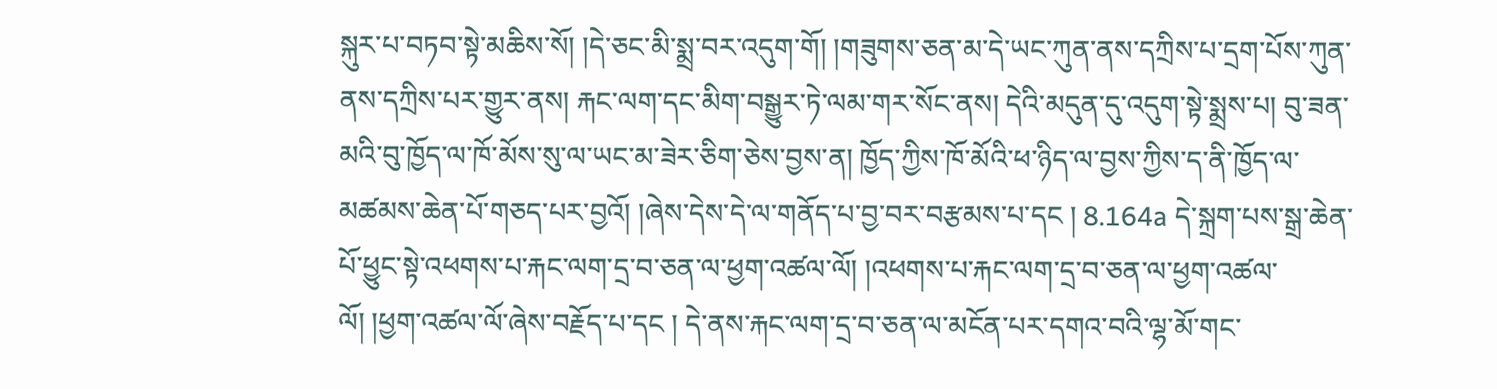སྐུར་པ་བཏབ་སྟེ་མཆིས་སོ། །དེ་ཅང་མི་སྨྲ་བར་འདུག་གོ། །གཟུགས་ཅན་མ་དེ་ཡང་ཀུན་ནས་དཀྲིས་པ་དྲག་པོས་ཀུན་ནས་དཀྲིས་པར་གྱུར་ནས། རྐང་ལག་དང་མིག་བསྒྱུར་ཏེ་ལམ་གར་སོང་ནས། དེའི་མདུན་དུ་འདུག་སྟེ་སྨྲས་པ། བུ་ཟན་མའི་བུ་ཁྱོད་ལ་ཁོ་མོས་སུ་ལ་ཡང་མ་ཟེར་ཅིག་ཅེས་བྱས་ན། ཁྱོད་ཀྱིས་ཁོ་མོའི་ཕ་ཉིད་ལ་བྱས་ཀྱིས་ད་ནི་ཁྱོད་ལ་མཚམས་ཆེན་པོ་གཅད་པར་བྱའོ། །ཞེས་དེས་དེ་ལ་གནོད་པ་བྱ་བར་བརྩམས་པ་དང ། 8.164a དེ་སྐྲག་པས་སྒྲ་ཆེན་པོ་ཕྱུང་སྟེ་འཕགས་པ་རྐང་ལག་དྲ་བ་ཅན་ལ་ཕྱག་འཚལ་ལོ། །འཕགས་པ་རྐང་ལག་དྲ་བ་ཅན་ལ་ཕྱག་འཚལ་ལོ། །ཕྱག་འཚལ་ལོ་ཞེས་བརྗོད་པ་དང ། དེ་ནས་རྐང་ལག་དྲ་བ་ཅན་ལ་མངོན་པར་དགའ་བའི་ལྷ་མོ་གང་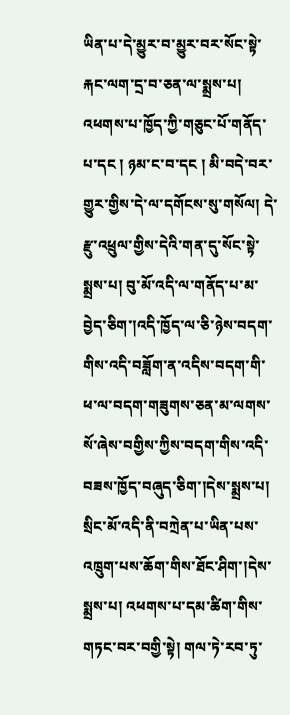ཡིན་པ་དེ་མྱུར་བ་མྱུར་བར་སོང་སྟེ་རྐང་ལག་དྲ་བ་ཅན་ལ་སྨྲས་པ། འཕགས་པ་ཁྱོད་ཀྱི་གཅུང་པོ་གནོད་པ་དང ། ཉམ་ང་བ་དང ། མི་བདེ་བར་གྱུར་གྱིས་དེ་ལ་དགོངས་སུ་གསོལ། དེ་རྫུ་འཕྲུལ་གྱིས་དེའི་གན་དུ་སོང་སྟེ་སྨྲས་པ། བུ་མོ་འདི་ལ་གནོད་པ་མ་བྱེད་ཅིག་།འདི་ཁྱོད་ལ་ཅི་ཉེས་བདག་གིས་འདི་བཟློག་ན་འདིས་བདག་གི་ཕ་ལ་བདག་གཟུགས་ཅན་མ་ལགས་སོ་ཞེས་བགྱིས་ཀྱིས་བདག་གིས་འདི་བཟས་ཁྱོད་བཞུད་ཅིག་།དེས་སྨྲས་པ། སྲིང་མོ་འདི་ནི་བཀྲེན་པ་ཡིན་པས་འཁྲུག་པས་ཆོག་གིས་ཐོང་ཤིག་།དེས་སྨྲས་པ། འཕགས་པ་དམ་ཚིག་གིས་གཏང་བར་བགྱི་སྟེ། གལ་ཏེ་རབ་ཏུ་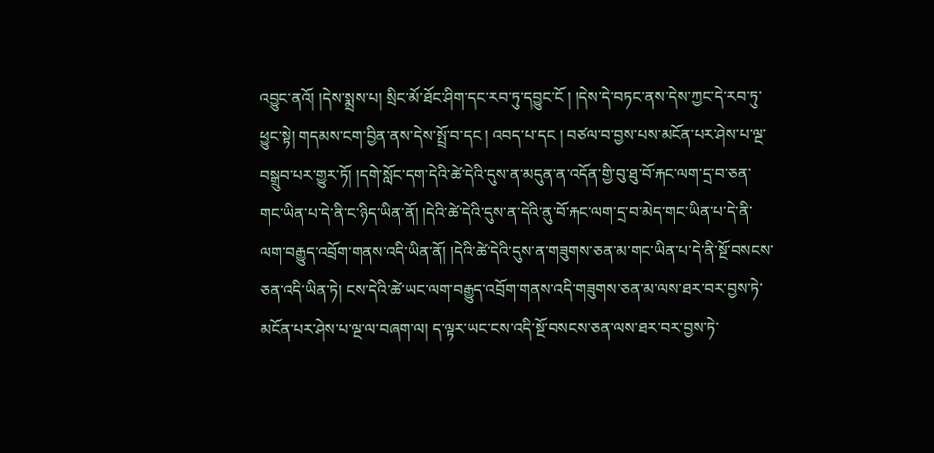འབྱུང་ནའོ། །དེས་སྨྲས་པ། སྲིང་མོ་ཐོང་ཤིག་དང་རབ་ཏུ་དབྱུང་ངོ ། །དེས་དེ་བཏང་ནས་དེས་ཀྱང་དེ་རབ་ཏུ་ཕྱུང་སྟེ། གདམས་ངག་བྱིན་ནས་དེས་སྤྲོ་བ་དང ། འབད་པ་དང ། བཙལ་བ་བྱས་པས་མངོན་པར་ཤེས་པ་ལྔ་བསྒྲུབ་པར་གྱུར་ཏོ། །དགེ་སློང་དག་དེའི་ཚེ་དེའི་དུས་ན་མདུན་ན་འདོན་གྱི་བུ་ཐུ་བོ་རྐང་ལག་དྲ་བ་ཅན་གང་ཡིན་པ་དེ་ནི་ང་ཉིད་ཡིན་ནོ། །དེའི་ཚེ་དེའི་དུས་ན་དེའི་ནུ་བོ་རྐང་ལག་དྲ་བ་མེད་གང་ཡིན་པ་དེ་ནི་ལག་བརྒྱུད་འབྲོག་གནས་འདི་ཡིན་ནོ། །དེའི་ཚེ་དེའི་དུས་ན་གཟུགས་ཅན་མ་གང་ཡིན་པ་དེ་ནི་སྔོ་བསངས་ཅན་འདི་ཡིན་ཏེ། ངས་དེའི་ཚེ་ཡང་ལག་བརྒྱུད་འབྲོག་གནས་འདི་གཟུགས་ཅན་མ་ལས་ཐར་བར་བྱས་ཏེ་མངོན་པར་ཤེས་པ་ལྔ་ལ་བཞག་ལ། ད་ལྟར་ཡང་ངས་འདི་སྔོ་བསངས་ཅན་ལས་ཐར་བར་བྱས་ཏེ་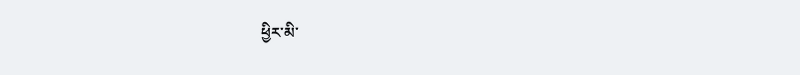ཕྱིར་མི་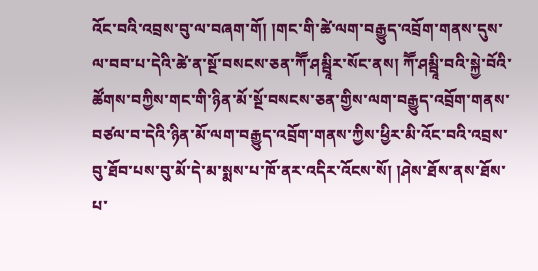འོང་བའི་འབྲས་བུ་ལ་བཞག་གོ། །གང་གི་ཚེ་ལག་བརྒྱུད་འབྲོག་གནས་དུས་ལ་བབ་པ་དེའི་ཚེ་ན་སྔོ་བསངས་ཅན་ཀཽ་ཤམྦཱིར་སོང་ནས། ཀཽ་ཤམྦཱི་བའི་སྐྱེ་བོའི་ཚོགས་བཀྱིས་གང་གི་ཉིན་མོ་སྔོ་བསངས་ཅན་གྱིས་ལག་བརྒྱུད་འབྲོག་གནས་བཙལ་བ་དེའི་ཉིན་མོ་ལག་བརྒྱུད་འབྲོག་གནས་ཀྱིས་ཕྱིར་མི་འོང་བའི་འབྲས་བུ་ཐོབ་པས་བུ་མོ་དེ་མ་སྨས་པ་ཁོ་ནར་འདིར་འོངས་སོ། །ཤེས་ཐོས་ནས་ཐོས་པ་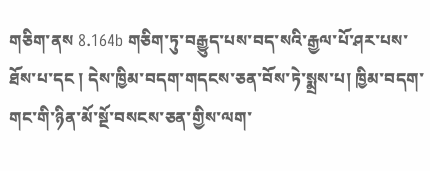གཅིག་ནས 8.164b གཅིག་ཏུ་བརྒྱུད་པས་བད་སའི་རྒྱལ་པོ་ཤར་པས་ཐོས་པ་དང ། དེས་ཁྱིམ་བདག་གདངས་ཅན་བོས་ཏེ་སྨྲས་པ། ཁྱིམ་བདག་གང་གི་ཉིན་མོ་སྔོ་བསངས་ཅན་གྱིས་ལག་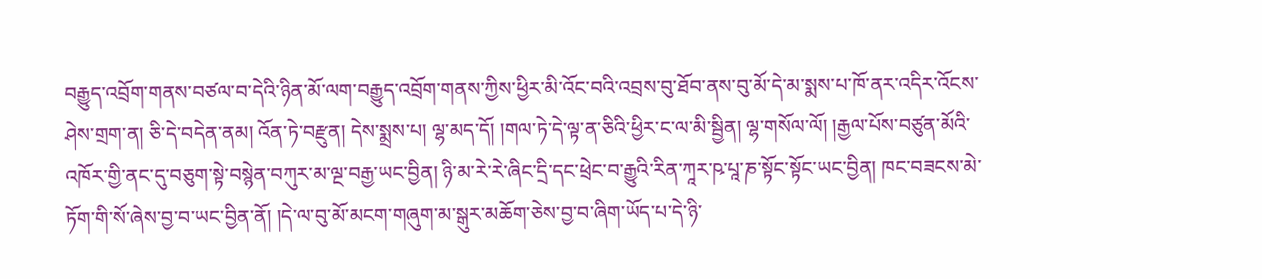བརྒྱུད་འབྲོག་གནས་བཙལ་བ་དེའི་ཉིན་མོ་ལག་བརྒྱུད་འབྲོག་གནས་ཀྱིས་ཕྱིར་མི་འོང་བའི་འབྲས་བུ་ཐོབ་ནས་བུ་མོ་དེ་མ་སྨས་པ་ཁོ་ནར་འདིར་འོངས་ཤེས་གྲག་ན། ཅི་དེ་བདེན་ནམ། འོན་ཏེ་བརྫུན། དེས་སྨྲས་པ། ལྷ་མད་དོ། །གལ་ཏེ་དེ་ལྟ་ན་ཅིའི་ཕྱིར་ང་ལ་མི་སྦྱིན། ལྷ་གསོལ་ལོ། །རྒྱལ་པོས་བཙུན་མོའི་འཁོར་གྱི་ནང་དུ་བཅུག་སྟེ་བསྙེན་བཀུར་མ་ལྔ་བརྒྱ་ཡང་བྱིན། ཉི་མ་རེ་རེ་ཞིང་དྲི་དང་ཕྲེང་བ་རྒྱུའི་རིན་ཀཱར་ཥ་པཱ་ཎ་སྟོང་སྟོང་ཡང་བྱིན། ཁང་བཟངས་མེ་ཏོག་གི་སོ་ཞེས་བྱ་བ་ཡང་བྱིན་ནོ། །དེ་ལ་བུ་མོ་མངག་གཞུག་མ་སྒུར་མཆོག་ཅེས་བྱ་བ་ཞིག་ཡོད་པ་དེ་ཉི་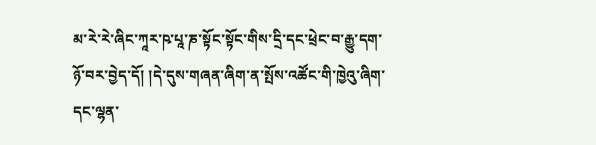མ་རེ་རེ་ཞིང་ཀཱར་ཥ་པཱ་ཎ་སྟོང་སྟོང་གིས་དྲི་དང་ཕྲེང་བ་རྒྱུ་དག་ཉོ་བར་བྱེད་དོ། །དེ་དུས་གཞན་ཞིག་ན་སྤོས་འཚོང་གི་ཁྱེའུ་ཞིག་དང་ལྷན་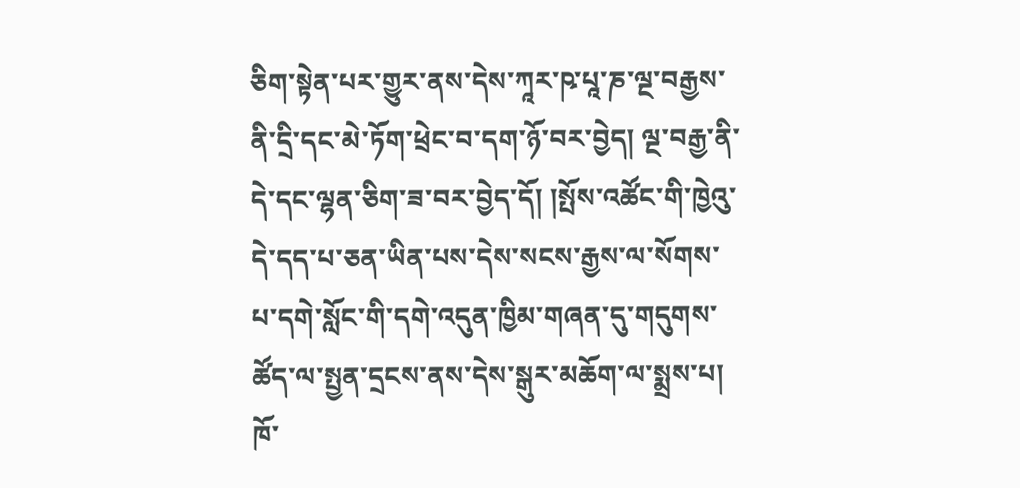ཅིག་སྟེན་པར་གྱུར་ནས་དེས་ཀཱར་ཥ་པཱ་ཎ་ལྔ་བརྒྱས་ནི་དྲི་དང་མེ་ཏོག་ཕྲེང་བ་དག་ཉོ་བར་བྱེད། ལྔ་བརྒྱ་ནི་དེ་དང་ལྷན་ཅིག་ཟ་བར་བྱེད་དོ། །སྤོས་འཚོང་གི་ཁྱེའུ་དེ་དད་པ་ཅན་ཡིན་པས་དེས་སངས་རྒྱས་ལ་སོགས་པ་དགེ་སློང་གི་དགེ་འདུན་ཁྱིམ་གཞན་དུ་གདུགས་ཚོད་ལ་སྤྱན་དྲངས་ནས་དེས་སྒུར་མཆོག་ལ་སྨྲས་པ། ཁོ་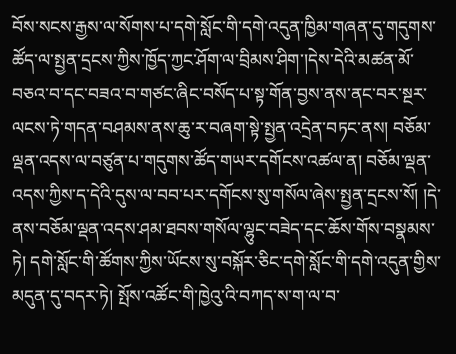བོས་སངས་རྒྱས་ལ་སོགས་པ་དགེ་སློང་གི་དགེ་འདུན་ཁྱིམ་གཞན་དུ་གདུགས་ཚོད་ལ་སྤྱན་དྲངས་ཀྱིས་ཁྱོད་ཀྱང་ཤོག་ལ་བྲིམས་ཤིག་།དེས་དེའི་མཚན་མོ་བཅའ་བ་དང་བཟའ་བ་གཙང་ཞིང་བསོད་པ་སྟ་གོན་བྱས་ནས་ནང་བར་སྔར་ལངས་ཏེ་གདན་བཤམས་ནས་ཆུ་ར་བཞག་སྟེ་སྤྱན་འདྲེན་བཏང་ནས། བཅོམ་ལྡན་འདས་ལ་བཙུན་པ་གདུགས་ཚོད་གཡར་དགོངས་འཚལ་ན། བཅོམ་ལྡན་འདས་ཀྱིས་ད་དེའི་དུས་ལ་བབ་པར་དགོངས་སུ་གསོལ་ཞེས་སྤྱན་དྲངས་སོ། །དེ་ནས་བཅོམ་ལྡན་འདས་ཤམ་ཐབས་གསོལ་ལྷུང་བཟེད་དང་ཆོས་གོས་བསྣམས་ཏེ། དགེ་སློང་གི་ཚོགས་ཀྱིས་ཡོངས་སུ་བསྐོར་ཅིང་དགེ་སློང་གི་དགེ་འདུན་གྱིས་མདུན་དུ་བདར་ཏེ། སྤོས་འཚོང་གི་ཁྱེའུ་འི་བཀད་ས་ག་ལ་བ་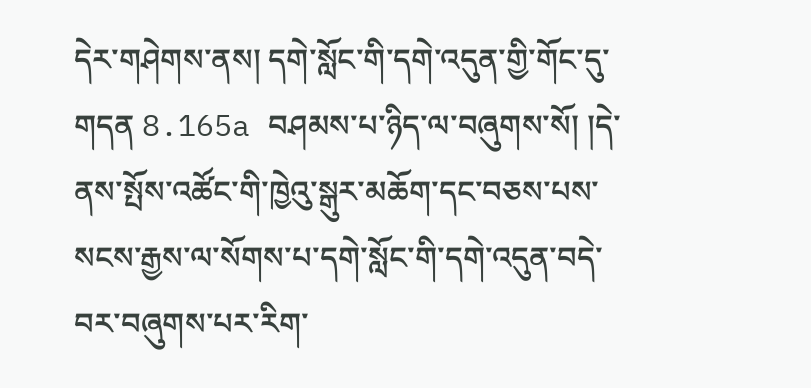དེར་གཤེགས་ནས། དགེ་སློང་གི་དགེ་འདུན་གྱི་གོང་དུ་གདན 8.165a བཤམས་པ་ཉིད་ལ་བཞུགས་སོ། །དེ་ནས་སྤོས་འཚོང་གི་ཁྱེའུ་སྒུར་མཆོག་དང་བཅས་པས་སངས་རྒྱས་ལ་སོགས་པ་དགེ་སློང་གི་དགེ་འདུན་བདེ་བར་བཞུགས་པར་རིག་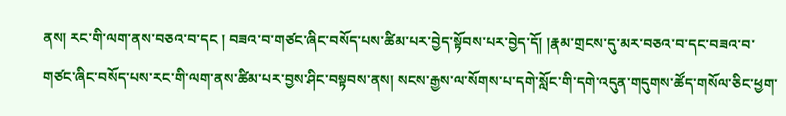ནས། རང་གི་ལག་ནས་བཅའ་བ་དང ། བཟའ་བ་གཙང་ཞིང་བསོད་པས་ཚིམ་པར་བྱེད་སྟོབས་པར་བྱེད་དོ། །རྣམ་གྲངས་དུ་མར་བཅའ་བ་དང་བཟའ་བ་གཙང་ཞིང་བསོད་པས་རང་གི་ལག་ནས་ཚིམ་པར་བྱས་ཤིང་བསྟབས་ནས། སངས་རྒྱས་ལ་སོགས་པ་དགེ་སློང་གི་དགེ་འདུན་གདུགས་ཚོད་གསོལ་ཅིང་ཕྱག་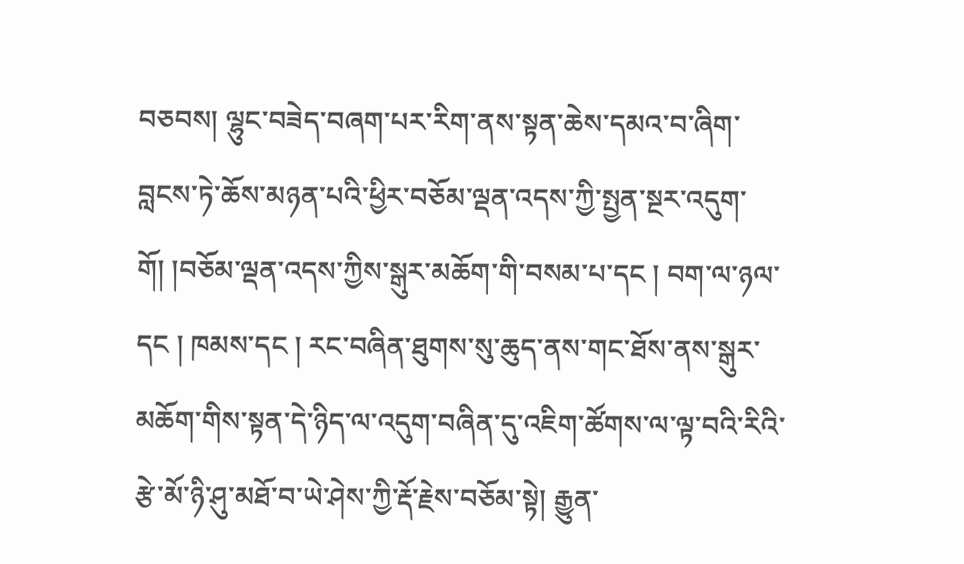བཅབས། ལྷུང་བཟེད་བཞག་པར་རིག་ནས་སྟན་ཆེས་དམའ་བ་ཞིག་བླངས་ཏེ་ཆོས་མཉན་པའི་ཕྱིར་བཅོམ་ལྡན་འདས་ཀྱི་སྤྱན་སྔར་འདུག་གོ། །བཅོམ་ལྡན་འདས་ཀྱིས་སྒུར་མཆོག་གི་བསམ་པ་དང ། བག་ལ་ཉལ་དང ། ཁམས་དང ། རང་བཞིན་ཐུགས་སུ་ཆུད་ནས་གང་ཐོས་ནས་སྒུར་མཆོག་གིས་སྟན་དེ་ཉིད་ལ་འདུག་བཞིན་དུ་འཇིག་ཚོགས་ལ་ལྟ་བའི་རིའི་རྩེ་མོ་ཉི་ཤུ་མཐོ་བ་ཡེ་ཤེས་ཀྱི་རྡོ་རྗེས་བཅོམ་སྟེ། རྒྱུན་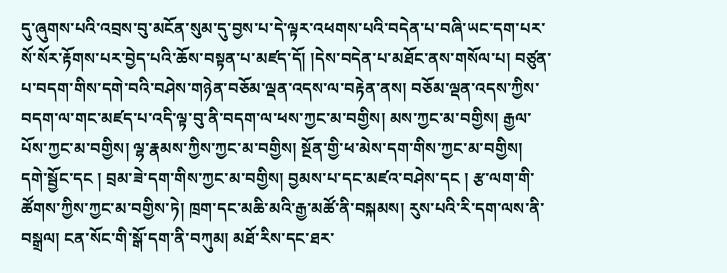དུ་ཞུགས་པའི་འབྲས་བུ་མངོན་སུམ་དུ་བྱས་པ་དེ་ལྟར་འཕགས་པའི་བདེན་པ་བཞི་ཡང་དག་པར་སོ་སོར་རྟོགས་པར་བྱེད་པའི་ཆོས་བསྟན་པ་མཛད་དོ། །དེས་བདེན་པ་མཐོང་ནས་གསོལ་པ། བཙུན་པ་བདག་གིས་དགེ་བའི་བཤེས་གཉེན་བཅོམ་ལྡན་འདས་ལ་བརྟེན་ནས། བཅོམ་ལྡན་འདས་ཀྱིས་བདག་ལ་གང་མཛད་པ་འདི་ལྟ་བུ་ནི་བདག་ལ་ཕས་ཀྱང་མ་བགྱིས། མས་ཀྱང་མ་བགྱིས། རྒྱལ་པོས་ཀྱང་མ་བགྱིས། ལྷ་རྣམས་ཀྱིས་ཀྱང་མ་བགྱིས། སྔོན་གྱི་ཕ་མེས་དག་གིས་ཀྱང་མ་བགྱིས། དགེ་སྦྱོང་དང ། བྲམ་ཟེ་དག་གིས་ཀྱང་མ་བགྱིས། བྱམས་པ་དང་མཛའ་བཤེས་དང ། རྩ་ལག་གི་ཚོགས་ཀྱིས་ཀྱང་མ་བགྱིས་ཏེ། ཁྲག་དང་མཆི་མའི་རྒྱ་མཚོ་ནི་བསྐམས། རུས་པའི་རི་དག་ལས་ནི་བསྒྲལ། ངན་སོང་གི་སྒོ་དག་ནི་བཀུམ། མཐོ་རིས་དང་ཐར་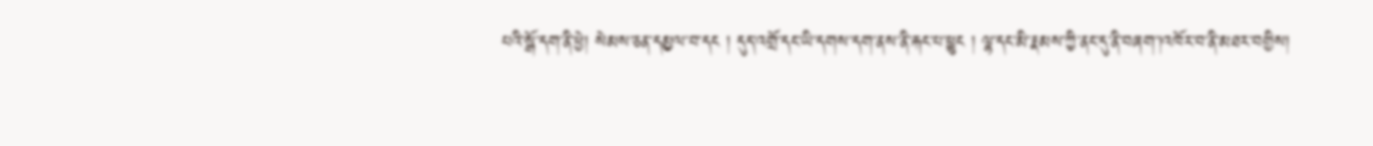པའི་སྒོ་དག་ནི་ཕྱེ། སེམས་ཅན་དམྱལ་བ་དང ། དུད་འགྲོ་དང་ཡི་དགས་དག་ནས་ནི་རྐང་པ་ཕྱུང ། ལྷ་དང་མི་རྣམས་ཀྱི་ནང་དུ་ནི་བཞག་།འཁོར་བ་ནི་མཐར་བགྱིས།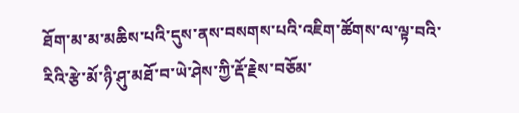ཐོག་མ་མ་མཆིས་པའི་དུས་ནས་བསགས་པའི་འཇིག་ཚོགས་ལ་ལྟ་བའི་རིའི་རྩེ་མོ་ཉི་ཤུ་མཐོ་བ་ཡེ་ཤེས་ཀྱི་རྡོ་རྗེས་བཅོམ་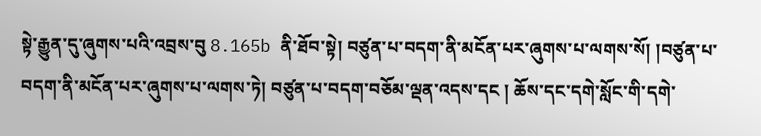སྟེ་རྒྱུན་དུ་ཞུགས་པའི་འབྲས་བུ 8.165b ནི་ཐོབ་སྟེ། བཙུན་པ་བདག་ནི་མངོན་པར་ཞུགས་པ་ལགས་སོ། །བཙུན་པ་བདག་ནི་མངོན་པར་ཞུགས་པ་ལགས་ཏེ། བཙུན་པ་བདག་བཅོམ་ལྡན་འདས་དང ། ཆོས་དང་དགེ་སློང་གི་དགེ་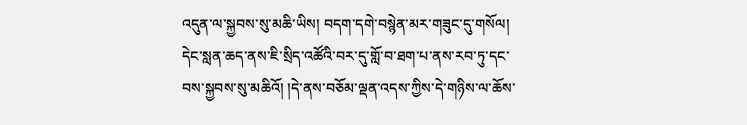འདུན་ལ་སྐྱབས་སུ་མཆི་ཡིས། བདག་དགེ་བསྙེན་མར་གཟུང་དུ་གསོལ། དེང་སླན་ཆད་ནས་ཇི་སྲིད་འཚོའི་བར་དུ་གློ་བ་ཐག་པ་ནས་རབ་ཏུ་དང་བས་སྐྱབས་སུ་མཆིའོ། །དེ་ནས་བཅོམ་ལྡན་འདས་ཀྱིས་དེ་གཉིས་ལ་ཆོས་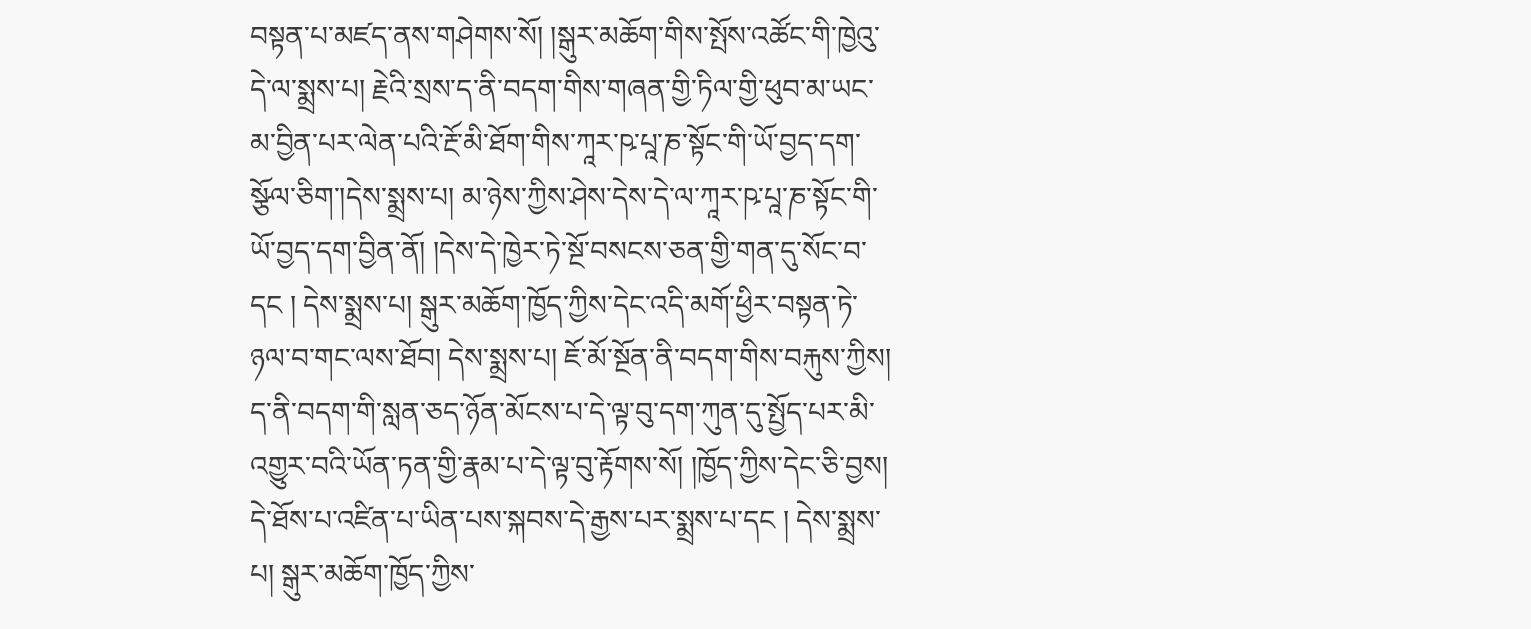བསྟན་པ་མཛད་ནས་གཤེགས་སོ། །སྒུར་མཆོག་གིས་སྤོས་འཚོང་གི་ཁྱེའུ་དེ་ལ་སྨྲས་པ། རྗེའི་སྲས་ད་ནི་བདག་གིས་གཞན་གྱི་ཏིལ་གྱི་ཕུབ་མ་ཡང་མ་བྱིན་པར་ལེན་པའི་རྔོ་མི་ཐོག་གིས་ཀཱར་ཥ་པཱ་ཎ་སྟོང་གི་ཡོ་བྱད་དག་སྩོལ་ཅིག་།དེས་སྨྲས་པ། མ་ཉེས་ཀྱིས་ཤེས་དེས་དེ་ལ་ཀཱར་ཥ་པཱ་ཎ་སྟོང་གི་ཡོ་བྱད་དག་བྱིན་ནོ། །དེས་དེ་ཁྱེར་ཏེ་སྔོ་བསངས་ཅན་གྱི་གན་དུ་སོང་བ་དང ། དེས་སྨྲས་པ། སྒུར་མཆོག་ཁྱོད་ཀྱིས་དེང་འདི་མགོ་ཕྱིར་བསྟན་ཏེ་ཉལ་བ་གང་ལས་ཐོབ། དེས་སྨྲས་པ། ཇོ་མོ་སྔོན་ནི་བདག་གིས་བརྐུས་ཀྱིས། ད་ནི་བདག་གི་སླན་ཅད་ཉོན་མོངས་པ་དེ་ལྟ་བུ་དག་ཀུན་དུ་སྤྱོད་པར་མི་འགྱུར་བའི་ཡོན་ཏན་གྱི་རྣམ་པ་དེ་ལྟ་བུ་རྟོགས་སོ། །ཁྱོད་ཀྱིས་དེང་ཅི་བྱས། དེ་ཐོས་པ་འཛིན་པ་ཡིན་པས་སྐབས་དེ་རྒྱས་པར་སྨྲས་པ་དང ། དེས་སྨྲས་པ། སྒུར་མཆོག་ཁྱོད་ཀྱིས་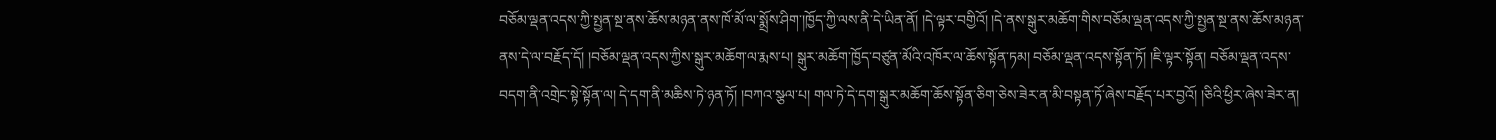བཅོམ་ལྡན་འདས་ཀྱི་སྤྱན་སྔ་ནས་ཆོས་མཉན་ནས་ཁོ་མོ་ལ་སྨྲོས་ཤིག་།ཁྱོད་ཀྱི་ལས་ནི་དེ་ཡིན་ནོ། །དེ་ལྟར་བགྱིའོ། །དེ་ནས་སྒུར་མཆོག་གིས་བཅོམ་ལྡན་འདས་ཀྱི་སྤྱན་སྔ་ནས་ཆོས་མཉན་ནས་དེ་ལ་བརྗོད་དོ། །བཅོམ་ལྡན་འདས་ཀྱིས་སྒུར་མཆོག་ལ་རྨས་པ། སྒུར་མཆོག་ཁྱོད་བཙུན་མོའི་འཁོར་ལ་ཆོས་སྟོན་ཏམ། བཅོམ་ལྡན་འདས་སྟོན་ཏོ། །ཇི་ལྟར་སྟོན། བཅོམ་ལྡན་འདས་བདག་ནི་འགྲེང་སྟེ་སྟོན་ལ། དེ་དག་ནི་མཆིས་ཏེ་ཉན་ཏོ། །བཀའ་སྩལ་པ། གལ་ཏེ་དེ་དག་སྒུར་མཆོག་ཆོས་སྟོན་ཅིག་ཅེས་ཟེར་ན་མི་བསྟན་ཏོ་ཞེས་བརྗོད་པར་བྱའོ། །ཅིའི་ཕྱིར་ཞེས་ཟེར་ན།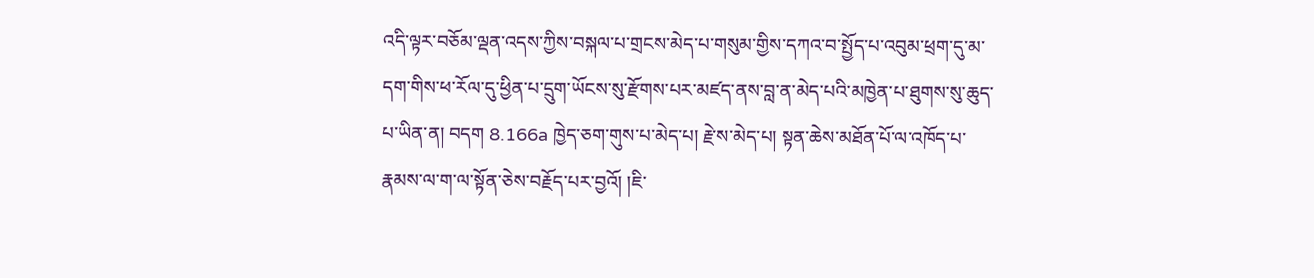འདི་ལྟར་བཅོམ་ལྡན་འདས་ཀྱིས་བསྐལ་པ་གྲངས་མེད་པ་གསུམ་གྱིས་དཀའ་བ་སྤྱོད་པ་འབུམ་ཕྲག་དུ་མ་དག་གིས་ཕ་རོལ་དུ་ཕྱིན་པ་དྲུག་ཡོངས་སུ་རྫོགས་པར་མཛད་ནས་བླ་ན་མེད་པའི་མཁྱེན་པ་ཐུགས་སུ་ཆུད་པ་ཡིན་ན། བདག 8.166a ཁྱེད་ཅག་གུས་པ་མེད་པ། རྗེ་ས་མེད་པ། སྟན་ཆེས་མཐོན་པོ་ལ་འཁོད་པ་རྣམས་ལ་ག་ལ་སྟོན་ཅེས་བརྗོད་པར་བྱའོ། །ཇི་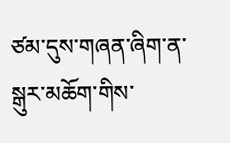ཙམ་དུས་གཞན་ཞིག་ན་སྒུར་མཆོག་གིས་